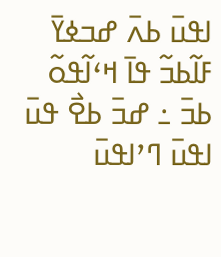ߊߟߎ߫ ߕߍ߫ ߝߏߦߌ߫ ߓߊ߬ߕߏ߬ ߟߊ߫ ߞߵߊ߬ߟߋ߬ ߕߏ߫ ߸ ߝߏ߫ ߕߐ߯ ߟߎ߫ ߊߟߎ߫ ߣߴߊߟߎ߫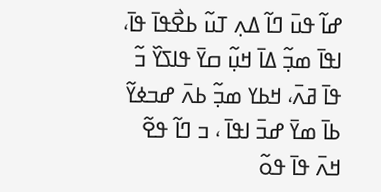ߝߊ߬ ߟߎ߫ ߣߊ߬ ߡߍ߲ ߠߎ߬ ߕߐ߯ߟߊ߫ ߟߊ߫، ߊߟߊ߫ ߘߏ߲߬ ߡߊ߫ ߞߎ߲߬ ߛߌ߫ ߟߊߖߌ߰ ߏ߬ ߟߊ߫ ߥߍ߫، ߞߕߌ ߘߏ߲߬ ߕߍ߫ ߝߏߦߌ߬ ߕߊ߫ ߘߌ߫ ߝߏ߫ ߊߟߊ߫ ، ߏ ߣߊ߬ ߟߐ߬ ߞߍ߫ ߟߊ߫ ߟߋ߬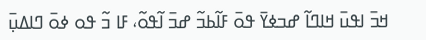ߞߏ߫ ߊߟߎ߫ ߞߊߣߊ߬ ߝߏߦߌ߫ ߟߋ߫ ߓߊ߬ߕߏ߬ ߝߏ߫ ߊ߬ߟߋ߬، ߓߊ ߏ߬ ߟߋ ߦߋ߫ ߣߊߡߎ߲߫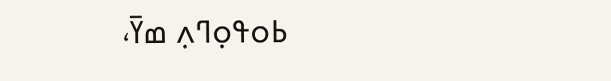ߕߋߟߋ߲ߣߍ߲ ߘߌ߫،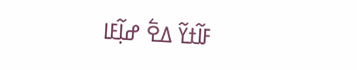ߓߊ߬ߙߌ߬ ߡߐ߱ ߝߊ߲߬ߓߊ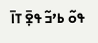ߟߋ߬ ߕߴߏ߬ ߟߐ߲߫ ߠߊ߫